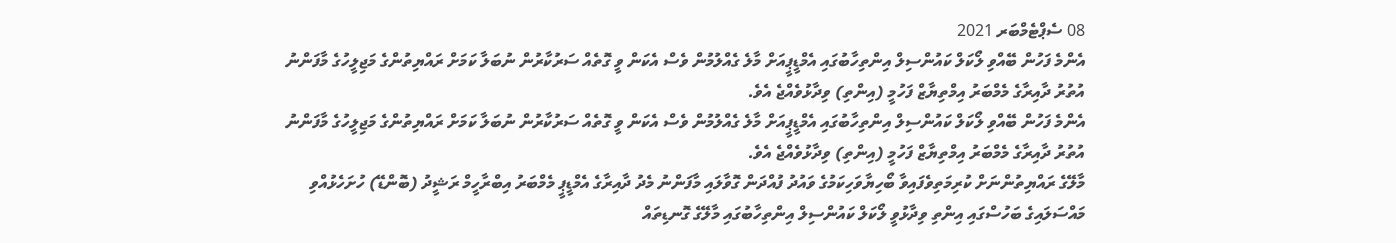08 ސެޕްޓެމްބަރ 2021
އެންމެ ފަހުން ބޭއްވި ލޯކަލް ކައުންސިލް އިންތިހާބުގައި އެމްޑީޕީއަށް މާލެ ގެއްލުމުން ވެސް އެކަން ވީ ގޮތެއް ސަރުކާރުން ނުބަލާ ކަމަށް ރައްޔިތުންގެ މަޖިލީހުގެ މާފަންނު އުތުރު ދާއިރާގެ މެމްބަރު އިމްތިޔާޒް ފަހުމީ (އިންތި) ވިދާޅުވެއްޖެ އެވެ.
އެންމެ ފަހުން ބޭއްވި ލޯކަލް ކައުންސިލް އިންތިހާބުގައި އެމްޑީޕީއަށް މާލެ ގެއްލުމުން ވެސް އެކަން ވީ ގޮތެއް ސަރުކާރުން ނުބަލާ ކަމަށް ރައްޔިތުންގެ މަޖިލީހުގެ މާފަންނު އުތުރު ދާއިރާގެ މެމްބަރު އިމްތިޔާޒް ފަހުމީ (އިންތި) ވިދާޅުވެއްޖެ އެވެ.
މާލޭގެ ރައްޔިތުންނަށް ކުރިމަތިވެފައިވާ ބޯހިޔާވަހިކަމުގެ ވައުދު ފުއްދަން ގޮވާލައި މާފަންނު މެދު ދާއިރާގެ އެމްޑީޕީ މެމްބަރު އިބްރާހީމް ރަޝީދު (ބޮންޑޭ) ހުށަހެޅުއްވި މައްސަލައިގެ ބަހުސްގައި އިންތި ވިދާޅުވީ ލޯކަލް ކައުންސިލް އިންތިހާބުގައި މާލޭގެ ގޮނޑިތައް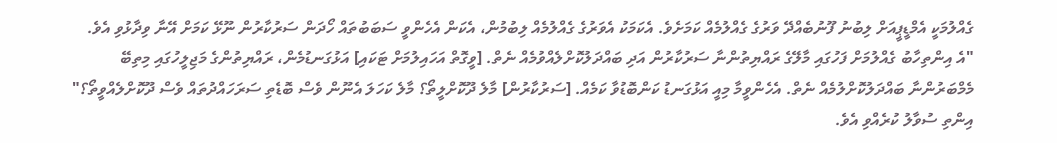ގެއްލުމަކީ އެމްޑީޕީއަށް ލިބުނު ފޫނުބެއްދޭ ވަރުގެ ގެއްލުމެއް ކަމަށެވެ. އެކަމަކު އެވަރުގެ ގެއްލުމެއް ލިބުމުން، އެކަން އެހެންވީ ސަބަބުތައް ހޯދަން ސަރުކާރުން ނޫޅޭ ކަމަށް އޭނާ ވިދާޅުވި އެވެ.
"އެ އިންތިހާބު ގެއްލުމަށް ފަހުގައި މާލޭގެ ރައްޔިތުންނާ ސަރުކާރުން އަދި ބައްދަލުކޮށްލެއްވުމެއް ނެތް. [ވީގޮތް އަހައިލުމަށް ޓަކައި] އަޅުގަނޑުމެން، ރައްޔިތުންގެ މަޖިލީހުގައި މިތިބޭ މެމްބަރުންނާ ބައްދަލުކޮށްލުމެއް ނެތް. އެހެންވީމާ މިއީ އަޅުގަނޑު ކަންބޮޑުވާ ކަމެއް. [ސަރުކާރުން] މާލެ ދޫކޮށްލީތޯ؟ މާލެ ކަހަލަ އެނޫން ވެސް ބޮޑެތި ސަރަހައްދުތައް ވެސް ދޫކޮށްލެއްވީތޯ؟" އިންތި ސުވާލު ކުރެއްވި އެވެ.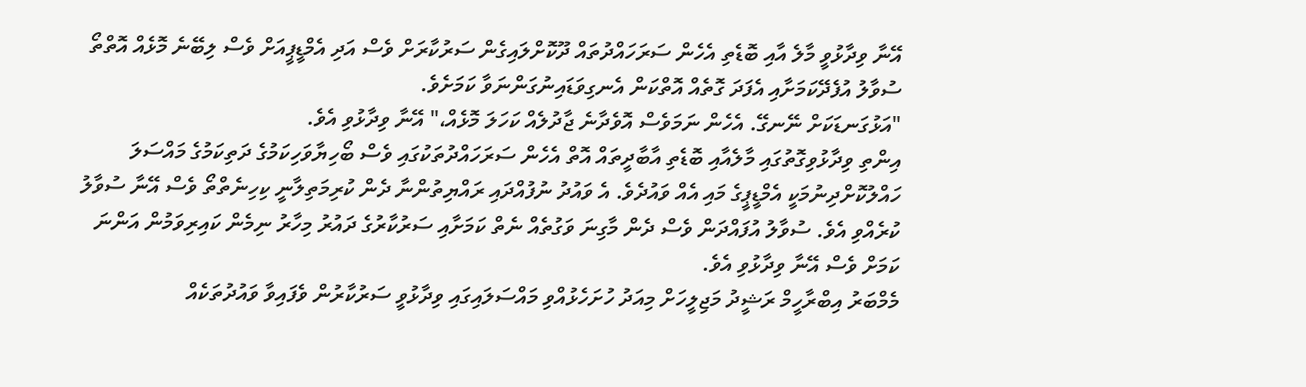އޭނާ ވިދާޅުވީ މާލެ އާއި ބޮޑެތި އެހެން ސަރަހައްދުތައް ދޫކޮށްލައިގެން ސަރުކާރަށް ވެސް އަދި އެމްޑީޕީއަށް ވެސް ލިބޭނެ މޮޅެއް އޮތްތޯ ސުވާލު އުފެދޭކަމަށާއި އެފަދަ ގޮތެއް އޮތްކަން އެނގިވަޑައިނުގަންނަވާ ކަމަށެވެ.
"އަޅުގަނޑަކަށް ނޭނގޭ. އެހެން ނަމަވެސް އޮވެދާނެ ޖާދުލެއް ކަހަލަ މޮޅެއް،" އޭނާ ވިދާޅުވި އެވެ.
އިންތި ވިދާޅުވިގޮތުގައި މާލެއާއި ބޮޑެތި އާބާދީތައް އޮތް އެހެން ސަރަހައްދުތަކުގައި ވެސް ބޯހިޔާވަހިކަމުގެ ދަތިކަމުގެ މައްސަލަ ހައްލުކޮށްދިނުމަކީ އެމްޑީޕީގެ މައި އެއް ވައުދެވެ. އެ ވައުދު ނުފުއްދައި ރައްޔިތުންނާ ދެން ކުރިމަތިލާނީ ކިހިނެތްތޯ ވެސް އޭނާ ސުވާލު ކުރެއްވި އެވެ. ސުވާލު އުފައްދަން ވެސް ދެން މާގިނަ ވަގުތެއް ނެތް ކަމަށާއި ސަރުކާރުގެ ދައުރު މިހާރު ނިމެން ކައިރިވަމުން އަންނަ ކަމަށް ވެސް އޭނާ ވިދާޅުވި އެވެ.
މެމްބަރު އިބްރާހީމް ރަޝީދު މަޖިލީހަށް މިއަދު ހުށަހެޅުއްވި މައްސަލައިގައި ވިދާޅުވީ ސަރުކާރުން ވެފައިވާ ވައުދުތަކެއް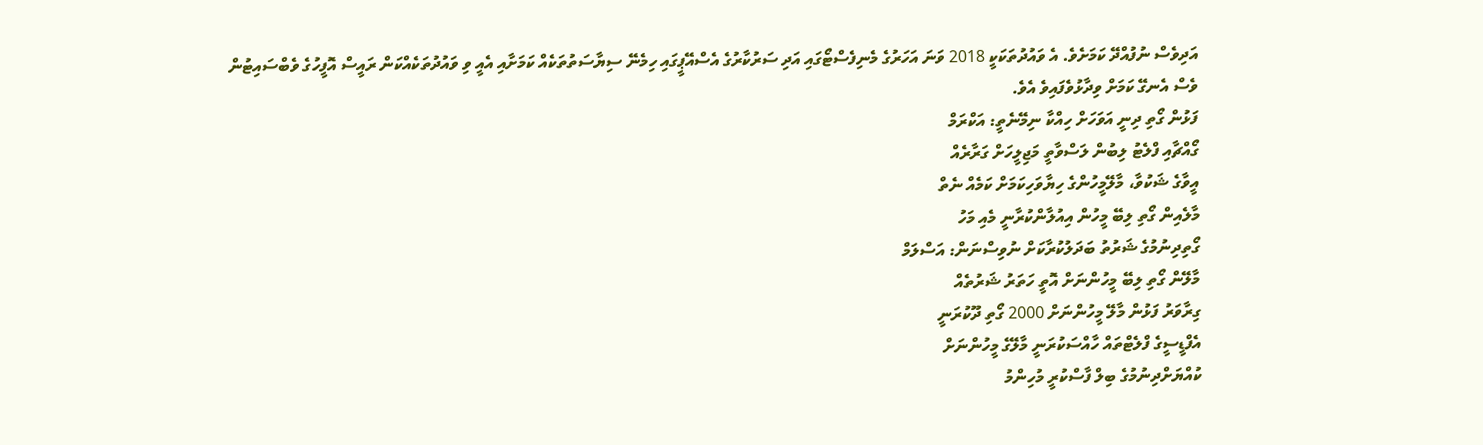އަދިވެސް ނުފުއްދޭ ކަމަށެވެ. އެ ވައުދުތަކަކީ 2018 ވަނަ އަހަރުގެ މެނިފެސްޓޯގައި އަދި ސަރުކާރުގެ އެސްއޭޕީގައި ހިމެނޭ ސިޔާސަތުތަކެއް ކަމަށާއި އެއީ ވި ވައުދުތަކެއްކަން ރައީސް އޮފީހުގެ ވެބްސައިޓުން ވެސް އެނގޭ ކަމަށް ވިދާޅުވެފައިވެ އެވެ.
ފަޅުން ގޯތި ދިނީ އަވަހަށް ހިއްކާ ނިމޭނެތީ: އަކްރަމް
ގޯއްޗާއި ފްލެޓު ލިބުން ލަސްވާތީ މަޖިލީހަށް ގަރާރެއް
އީވާގެ ޝަކުވާ، މާލޭމީހުންގެ ހިޔާވަހިކަމަށް ކަމެއް ނެތް
މާލެއިން ގޯތި ލިބޭ މީހުން އިއުލާންކުރާނީ މެއި މަހު
ގޯތިދިނުމުގެ ޝަރުތު ބަދަލުކުރާކަށް ނުވިސްނަން: އަސްލަމް
މާލޭން ގޯތި ލިބޭ މީހުންނަށް އޮތީ ހަތަރު ޝަރުތެއް
ގިރާވަރު ފަޅުން މާލޭ މީހުންނަށް 2000 ގޯތި ދޫކުރަނީ
އެފްޑީސީގެ ފްލެޓްތައް ހާއްސަކުރަނީ މާލޭގެ މީހުންނަށް
ކުއްޔަށްދިނުމުގެ ބިލް ފާސްކުރީ މުހިންމު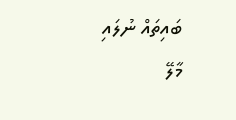ބައިތައް ނުލައި
މާލޭ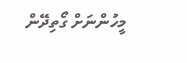މީހުންނަށް ގޯތިދޭން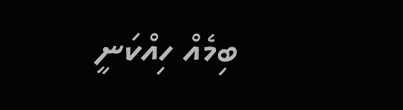ބިމެއް ހިއްކަނީ